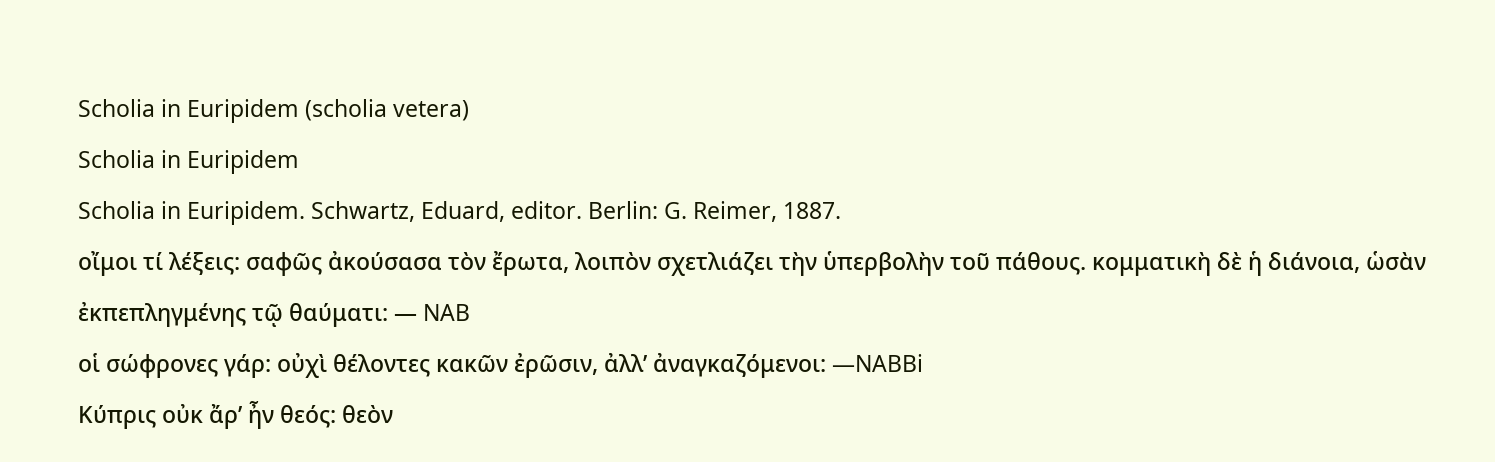Scholia in Euripidem (scholia vetera)
Scholia in Euripidem
Scholia in Euripidem. Schwartz, Eduard, editor. Berlin: G. Reimer, 1887.
οἴμοι τί λέξεις: σαφῶς ἀκούσασα τὸν ἔρωτα, λοιπὸν σχετλιάζει τὴν ὑπερβολὴν τοῦ πάθους. κομματικὴ δὲ ἡ διάνοια, ὡσὰν ἐκπεπληγμένης τῷ θαύματι: — NAB
οἱ σώφρονες γάρ: οὐχὶ θέλοντες κακῶν ἐρῶσιν, ἀλλ’ ἀναγκαζόμενοι: —NABBi
Κύπρις οὐκ ἄρ’ ἦν θεός: θεὸν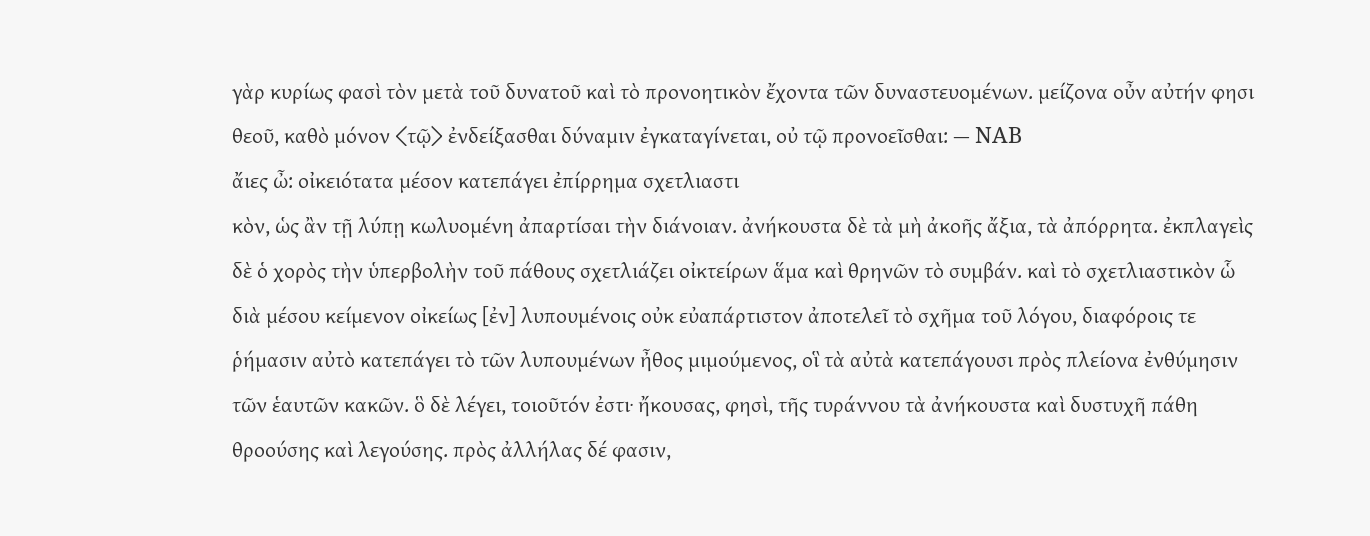γὰρ κυρίως φασὶ τὸν μετὰ τοῦ δυνατοῦ καὶ τὸ προνοητικὸν ἔχοντα τῶν δυναστευομένων. μείζονα οὖν αὐτήν φησι θεοῦ, καθὸ μόνον ⟨τῷ⟩ ἐνδείξασθαι δύναμιν ἐγκαταγίνεται, οὐ τῷ προνοεῖσθαι: — NAB
ἄιες ὦ: οἰκειότατα μέσον κατεπάγει ἐπίρρημα σχετλιαστι
κὸν, ὡς ἂν τῇ λύπῃ κωλυομένη ἀπαρτίσαι τὴν διάνοιαν. ἀνήκουστα δὲ τὰ μὴ ἀκοῆς ἄξια, τὰ ἀπόρρητα. ἐκπλαγεὶς δὲ ὁ χορὸς τὴν ὑπερβολὴν τοῦ πάθους σχετλιάζει οἰκτείρων ἅμα καὶ θρηνῶν τὸ συμβάν. καὶ τὸ σχετλιαστικὸν ὧ διὰ μέσου κείμενον οἰκείως [ἐν] λυπουμένοις οὐκ εὐαπάρτιστον ἀποτελεῖ τὸ σχῆμα τοῦ λόγου, διαφόροις τε ῥήμασιν αὐτὸ κατεπάγει τὸ τῶν λυπουμένων ἦθος μιμούμενος, οἳ τὰ αὐτὰ κατεπάγουσι πρὸς πλείονα ἐνθύμησιν τῶν ἑαυτῶν κακῶν. ὃ δὲ λέγει, τοιοῦτόν ἐστι· ἤκουσας, φησὶ, τῆς τυράννου τὰ ἀνήκουστα καὶ δυστυχῆ πάθη θροούσης καὶ λεγούσης. πρὸς ἀλλήλας δέ φασιν,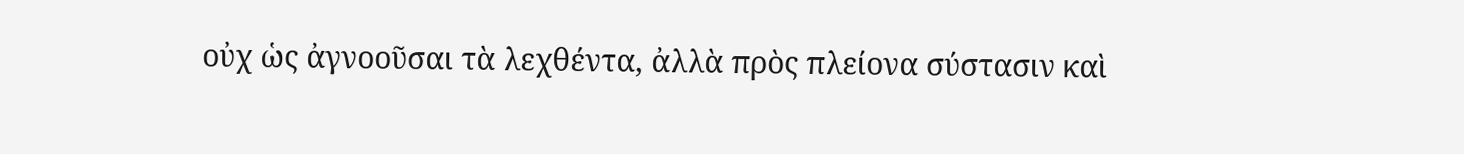οὐχ ὡς ἀγνοοῦσαι τὰ λεχθέντα, ἀλλὰ πρὸς πλείονα σύστασιν καὶ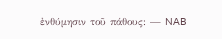ἐνθύμησιν τοῦ πάθους: — NAB